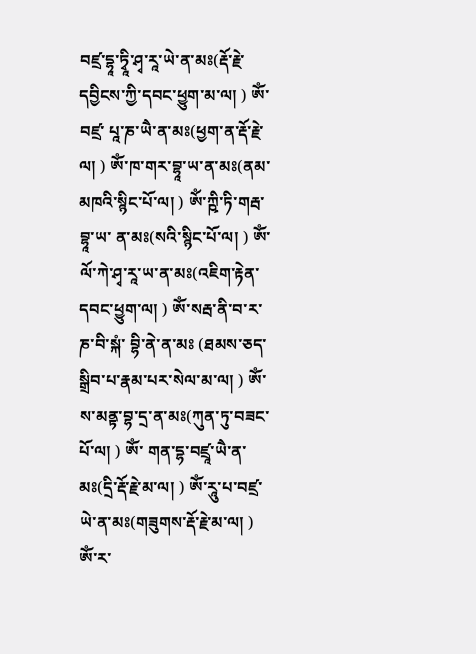བཛྲ་དྷཱ་ཏྭཱི་ཤྭ་རཱ་ཡེ་ན་མཿ(རྡོ་རྗེ་དབྱིངས་ཀྱི་དབང་ཕྱུག་མ་ལ། ) ༀ་བཛྲ་ པཱ་ཎ་ཡཻ་ན་མཿ(ཕྱག་ན་རྡོ་རྗེ་ལ། ) ༀ་ཁ་གར་བྷཱ་ཡ་ན་མཿ(ནམ་མཁའི་སྙིང་པོ་ལ། ) ༀ་ཀྵི་ཏི་གརྦ་བྷཱ་ཡ་ ན་མཿ(སའི་སྙིང་པོ་ལ། ) ༀ་ལོ་ཀེ་ཤྭ་རཱ་ཡ་ན་མཿ(འཇིག་རྟེན་དབང་ཕྱུག་ལ། ) ༀ་སརྦ་ནི་བ་ར་ཎ་བི་སྐཾ་ བྷི་ནེ་ན་མཿ (ཐམས་ཅད་སྒྲིབ་པ་རྣམ་པར་སེལ་མ་ལ། ) ༀ་ས་མནྟ་བྷ་དྲ་ན་མཿ(ཀུན་ཏུ་བཟང་པོ་ལ། ) ༀ་ གན་དྷ་བཛྲཱ་ཡཻ་ན་མཿ(དྲི་རྡོ་རྗེ་མ་ལ། ) ༀ་རཱུ་པ་བཛྲ་ཡེ་ན་མཿ(གཟུགས་རྡོ་རྗེ་མ་ལ། ) ༀ་ར་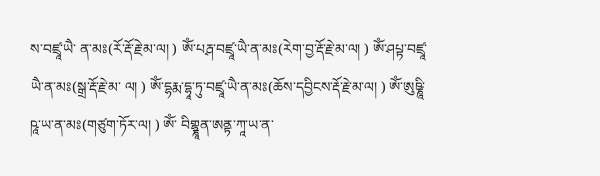ས་བཛྲཱ་ཡཻ་ ན་མཿ(རོ་རྡོ་རྗེ་མ་ལ། ) ༀ་པརྴ་བཛྲཱ་ཡཻ་ན་མཿ(རེག་བྱ་རྡོ་རྗེ་མ་ལ། ) ༀ་ཤཔྟ་བཛྲཱ་ཡཻ་ན་མཿ(སྒྲ་རྡོ་རྗེ་མ་ ལ། ) ༀ་དྷརྨ་དྷཱ་ཏུ་བཛྲཱ་ཡཻ་ན་མཿ(ཆོས་དབྱིངས་རྡོ་རྗེ་མ་ལ། ) ༀ་ཨུཥྞཱི་ཥཱ་ཡ་ན་མཿ(གཙུག་ཏོར་ལ། ) ༀ་ བིགྷྣཱན་ཨནྟ་ཀཱ་ཡ་ན་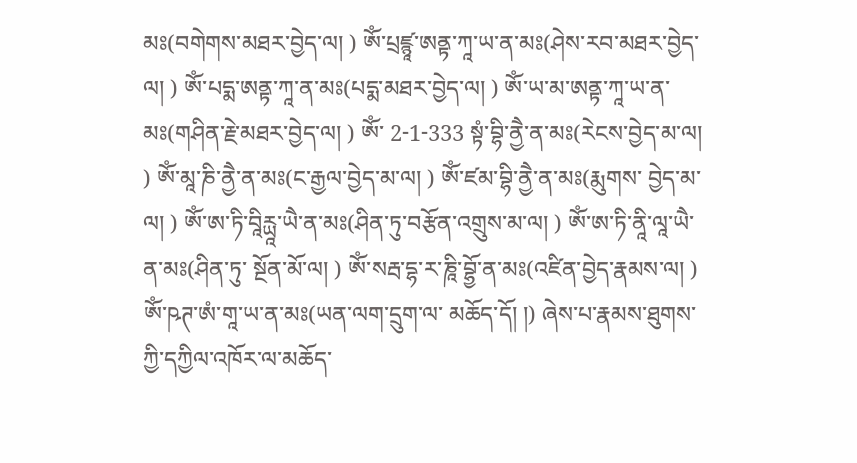མཿ(བགེགས་མཐར་བྱེད་ལ། ) ༀ་པྲཛྙཱ་ཨནྟ་ཀཱ་ཡ་ན་མཿ(ཤེས་རབ་མཐར་བྱེད་ལ། ) ༀ་པདྨ་ཨནྟ་ཀཱ་ན་མཿ(པདྨ་མཐར་བྱེད་ལ། ) ༀ་ཡ་མ་ཨནྟ་ཀཱ་ཡ་ན་མཿ(གཤིན་རྗེ་མཐར་བྱེད་ལ། ) ༀ་ 2-1-333 སྟཾ་བྷི་ནྱཻ་ན་མཿ(རེངས་བྱེད་མ་ལ། ) ༀ་མཱ་ཎི་ནྱཻ་ན་མཿ(ང་རྒྱལ་བྱེད་མ་ལ། ) ༀ་ཛམ་བྷི་ནྱཻ་ན་མཿ(རྨུགས་ བྱེད་མ་ལ། ) ༀ་ཨ་ཏི་བཱིརྻཱ་ཡཻ་ན་མཿ(ཤིན་ཏུ་བརྩོན་འགྲུས་མ་ལ། ) ༀ་ཨ་ཏི་ནཱི་ལཱ་ཡཻ་ན་མཿ(ཤིན་ཏུ་ སྔོན་མོ་ལ། ) ༀ་སརྦ་དྷ་ར་ཎཱི་བྷྱོ་ན་མཿ(འཛིན་བྱེད་རྣམས་ལ། ) ༀ་ཥཊ་ཨཾ་གཱ་ཡ་ན་མཿ(ཡན་ལག་དྲུག་ལ་ མཆོད་དོ། །) ཞེས་པ་རྣམས་ཐུགས་ཀྱི་དཀྱིལ་འཁོར་ལ་མཆོད་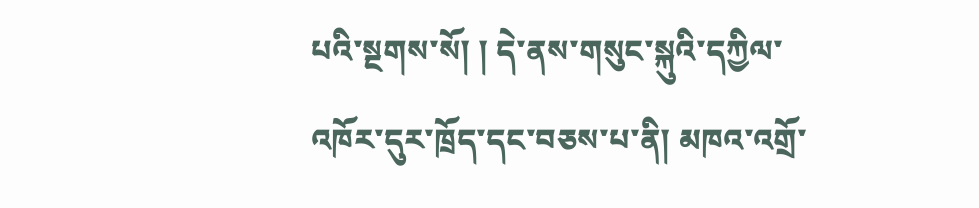པའི་སྔགས་སོ། ། དེ་ནས་གསུང་སྐུའི་དཀྱིལ་འཁོར་དུར་ཁྲོད་དང་བཅས་པ་ནི། མཁའ་འགྲོ་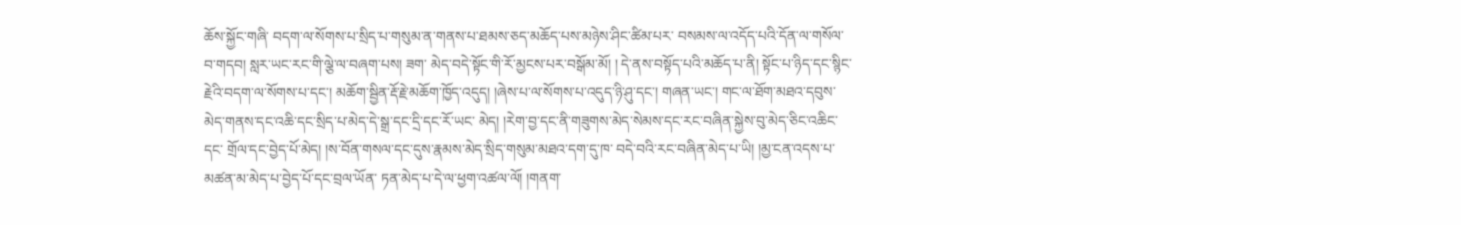ཆོས་སྐྱོང་གཞི་ བདག་ལ་སོགས་པ་སྲིད་པ་གསུམ་ན་གནས་པ་ཐམས་ཅད་མཆོད་པས་མཉེས་ཤིང་ཚིམ་པར་ བསམས་ལ་འདོད་པའི་དོན་ལ་གསོལ་བ་གདབ། སླར་ཡང་རང་གི་ལྕེ་ལ་བཞག་པས། ཟག་ མེད་བདེ་སྟོང་གི་རོ་མྱངས་པར་བསྒོམ་མོ། ། དེ་ནས་བསྟོད་པའི་མཆོད་པ་ནི། སྟོང་པ་ཉིད་དང་སྙིང་རྗེའི་བདག་ལ་སོགས་པ་དང་། མཆོག་སྦྱིན་རྡོ་རྗེ་མཆོག་ཁྱོད་འདུད། །ཞེས་པ་ལ་སོགས་པ་འདུད་ཉི་ཤུ་དང་། གཞན་ཡང་། གང་ལ་ཐོག་མཐའ་དབུས་མེད་གནས་དང་འཆི་དང་སྲིད་པ་མེད་དེ་སྒྲ་དང་དྲི་དང་རོ་ཡང་ མེད། །རེག་བྱ་དང་ནི་གཟུགས་མེད་སེམས་དང་རང་བཞིན་སྐྱེས་བུ་མེད་ཅིང་འཆིང་དང་ གྲོལ་དང་བྱེད་པོ་མེད། །ས་བོན་གསལ་དང་དུས་རྣམས་མེད་སྲིད་གསུམ་མཐའ་དག་དུ་ཁ་ བདེ་བའི་རང་བཞིན་མེད་པ་ཡི། །མྱ་ངན་འདས་པ་མཚན་མ་མེད་པ་བྱེད་པོ་དང་བྲལ་ཡོན་ ཏན་མེད་པ་དེ་ལ་ཕྱག་འཚལ་ལོ། །གནག་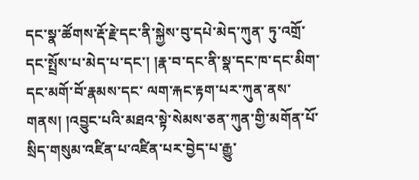དང་སྣ་ཚོགས་རྡོ་རྗེ་དང་ནི་སྐྱེས་བུ་དཔེ་མེད་ཀུན་ ཏུ་འགྲོ་དང་སྤྲོས་པ་མེད་པ་དང་། །རྣ་བ་དང་ནི་སྣ་དང་ཁ་དང་མིག་དང་མགོ་བོ་རྣམས་དང་ ལག་རྐང་རྟག་པར་ཀུན་ནས་གནས། །འབྱུང་པའི་མཐའ་སྟེ་སེམས་ཅན་ཀུན་གྱི་མགོན་པོ་ སྲིད་གསུམ་འཛིན་པ་འཛིན་པར་བྱེད་པ་རྒྱུ་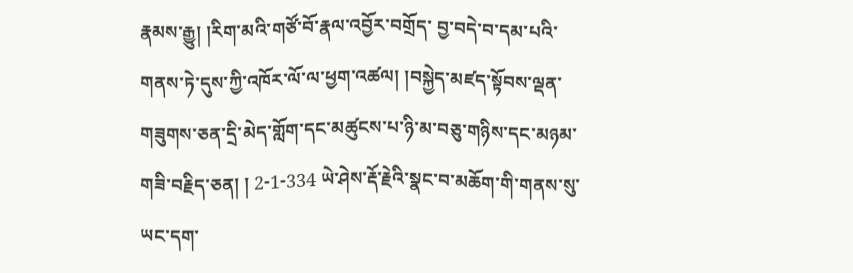རྣམས་རྒྱུ། །རིག་མའི་གཙོ་བོ་རྣལ་འབྱོར་བགྲོད་ བྱ་བདེ་བ་དམ་པའི་གནས་ཏེ་དུས་ཀྱི་འཁོར་ལོ་ལ་ཕྱག་འཚལ། །བསྐྱེད་མཛད་སྟོབས་ལྡན་ གཟུགས་ཅན་དྲི་མེད་གློག་དང་མཚུངས་པ་ཉི་མ་བཅུ་གཉིས་དང་མཉམ་གཟི་བརྗིད་ཅན། ། 2-1-334 ཡེ་ཤེས་རྡོ་རྗེའི་སྣང་བ་མཆོག་གི་གནས་སུ་ཡང་དག་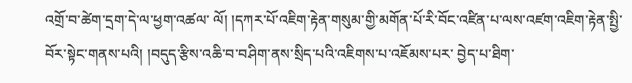འགྲོ་བ་ཚེག་དྲག་དེ་ལ་ཕྱག་འཚལ་ ལོ། །དཀར་པོ་འཇིག་རྟེན་གསུམ་གྱི་མགོན་པོ་རི་བོང་འཛིན་པ་ལས་འཛག་འཇིག་རྟེན་སྤྱི་ བོར་སྟེང་གནས་པའི། །བདུད་རྩིས་འཆི་བ་བཤིག་ནས་སྲིད་པའི་འཇིགས་པ་འཇོམས་པར་ བྱེད་པ་ཐིག་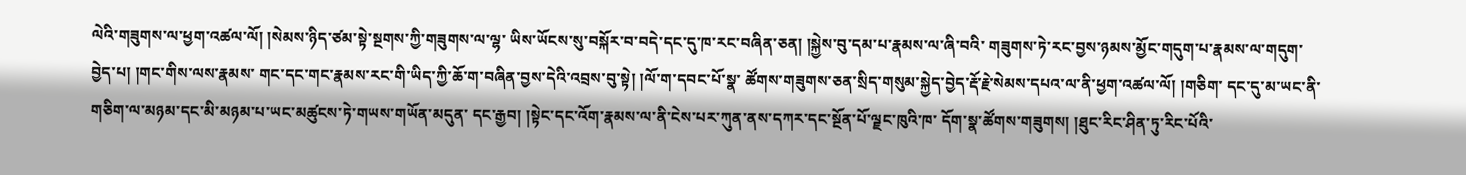ལེའི་གཟུགས་ལ་ཕྱག་འཚལ་ལོ། །སེམས་ཉིད་ཙམ་སྟེ་སྔགས་ཀྱི་གཟུགས་ལ་ལྷ་ ཡིས་ཡོངས་སུ་བསྐོར་བ་བདེ་དང་དུ་ཁ་རང་བཞིན་ཅན། །སྐྱེས་བུ་དམ་པ་རྣམས་ལ་ཞི་བའི་ གཟུགས་ཏེ་རང་བྱས་ཉམས་མྱོང་གདུག་པ་རྣམས་ལ་གདུག་བྱེད་པ། །གང་གིས་ལས་རྣམས་ གང་དང་གང་རྣམས་རང་གི་ཡིད་ཀྱི་ཆོ་ག་བཞིན་བྱས་དེའི་འབྲས་བུ་སྟེ། །ལོ་ག་དབང་པོ་སྣ་ ཚོགས་གཟུགས་ཅན་སྲིད་གསུམ་སྐྱེད་བྱེད་རྡོ་རྗེ་སེམས་དཔའ་ལ་ནི་ཕྱག་འཚལ་ལོ། །གཅིག་ དང་དུ་མ་ཡང་ནི་གཅིག་ལ་མཉམ་དང་མི་མཉམ་པ་ཡང་མཚུངས་ཏེ་གཡས་གཡོན་མདུན་ དང་རྒྱབ། །སྟེང་དང་འོག་རྣམས་ལ་ནི་ངེས་པར་ཀུན་ནས་དཀར་དང་སྔོན་པོ་ལྗང་ཁུའི་ཁ་ དོག་སྣ་ཚོགས་གཟུགས། །ཐུང་རིང་ཤིན་ཏུ་རིང་པོའི་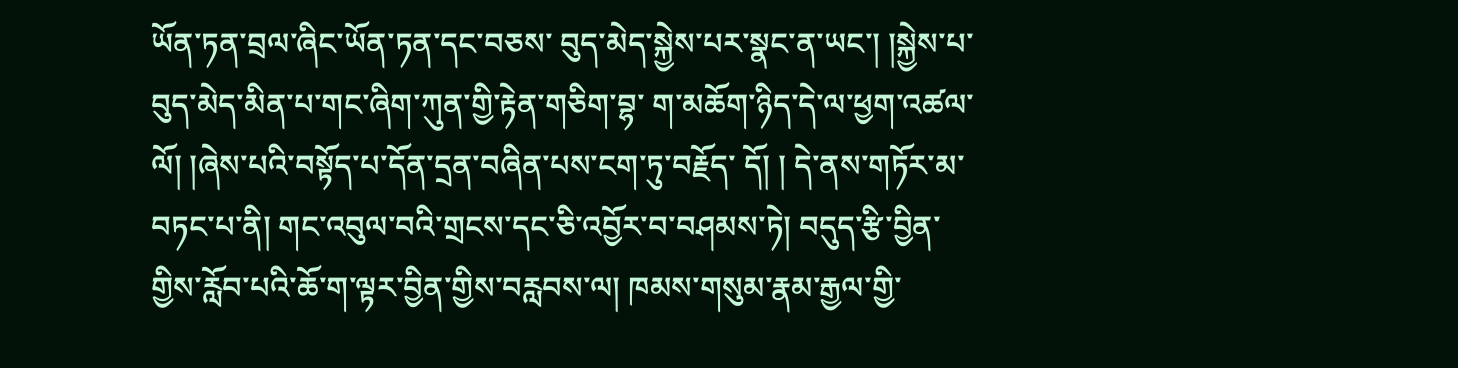ཡོན་ཏན་བྲལ་ཞིང་ཡོན་ཏན་དང་བཅས་ བུད་མེད་སྐྱེས་པར་སྣང་ན་ཡང་། །སྐྱེས་པ་བུད་མེད་མིན་པ་གང་ཞིག་ཀུན་གྱི་རྟེན་གཅིག་བྷ་ ག་མཆོག་ཉིད་དེ་ལ་ཕྱག་འཚལ་ལོ། །ཞེས་པའི་བསྟོད་པ་དོན་དྲན་བཞིན་པས་ངག་ཏུ་བརྗོད་ དོ། ། དེ་ནས་གཏོར་མ་བཏང་པ་ནི། གང་འབུལ་བའི་གྲངས་དང་ཅི་འབྱོར་བ་བཤམས་ཏེ། བདུད་རྩི་བྱིན་གྱིས་རློབ་པའི་ཆོ་ག་ལྟར་བྱིན་གྱིས་བརླབས་ལ། ཁམས་གསུམ་རྣམ་རྒྱལ་གྱི་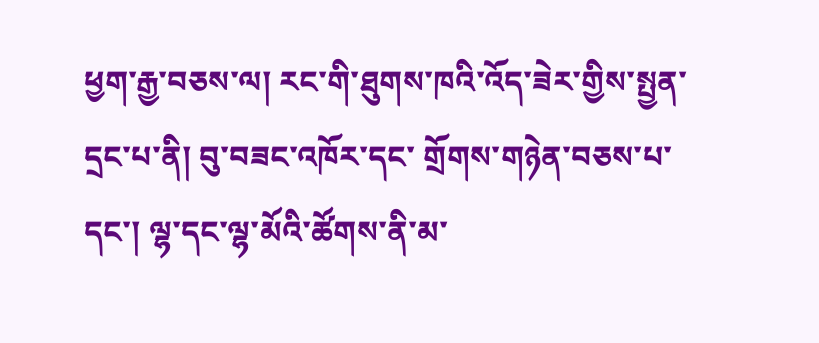ཕྱག་རྒྱ་བཅས་ལ། རང་གི་ཐུགས་ཁའི་འོད་ཟེར་གྱིས་སྤྱན་དྲང་པ་ནི། བུ་བཟང་འཁོར་དང་ གྲོགས་གཉེན་བཅས་པ་དང་། ལྷ་དང་ལྷ་མོའི་ཚོགས་ནི་མ་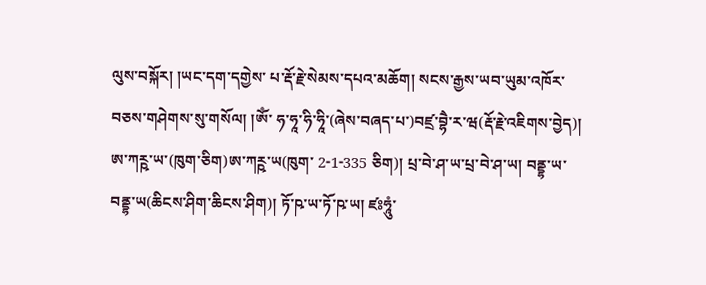ལུས་བསྐོར། །ཡང་དག་དགྱེས་ པ་རྡོ་རྗེ་སེམས་དཔའ་མཆོག། སངས་རྒྱས་ཡབ་ཡུམ་འཁོར་བཅས་གཤེགས་སུ་གསོལ། །ༀ་ ཧ་ཧཱ་ཧི་ཧཱི་(ཞེས་བཞད་པ་)བཛྲ་བྷཻ་ར་ཝ(རྡོ་རྗེ་འཇིགས་བྱེད)། ཨ་ཀཪྵ་ཡ་(ཁུག་ཅིག)ཨ་ཀཪྵ་ཡ(ཁུག་ 2-1-335 ཅིག)། པྲ་བེ་ཤ་ཡ་པྲ་བེ་ཤ་ཡ། བནྡྷ་ཡ་བནྡྷ་ཡ(ཆིངས་ཤིག་ཆིངས་ཤིག)། ཏོ་ཥ་ཡ་ཏོ་ཥ་ཡ། ཛཿཧཱུཾ་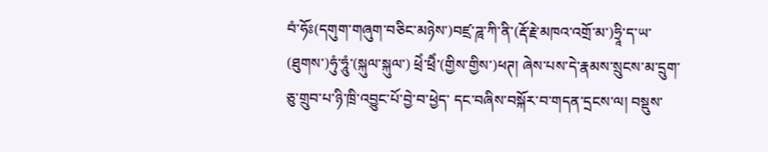བཾ་ཧོཿ(དགུག་གཞུག་བཅིང་མཉེས་)བཛྲ་ཌཱ་ཀི་ནི་(རྡོ་རྗེ་མཁའ་འགྲོ་མ་)ཧྲཱི་ད་ཡ་ (ཐུགས་)ཧུཾ་ཧཱུཾ་(སྐུལ་སྐུལ་) ཕྲེཾ་ཕྲཻཾ་(གྱིས་གྱིས་)ཕཊ། ཞེས་པས་དེ་རྣམས་སྲུངས་མ་དྲུག་ཅུ་གྲུབ་པ་ཉི་ཁྲི་འབྱུང་པོ་བྱེ་བ་ཕྱེད་ དང་བཞིས་བསྐོར་བ་གདན་དྲངས་ལ། བསྡུས་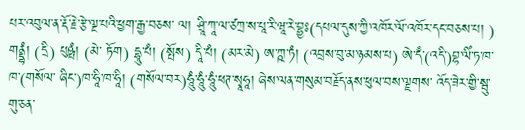པར་འབུལ་ན་རྡོ་རྗེ་རྩེ་ལྔ་པའི་ཕྱག་རྒྱ་བཅས་ ལ། ཤྲཱི་ཀཱ་ལ་ཙཀྲ་ས་པཱ་རི་ཝཱ་རེ་བྷྱཿ(དཔལ་དུས་ཀྱི་འཁོར་ལོ་འཁོར་དང་བཅས་པ། ) གནྡྷཾ། (དྲི) པུཥྤཾ། (མེ་ ཏོག) དྷཱུ་པཾ། (སྤོས) དཱི་པཾ། (མར་མེ) ཨ་ཀྵ་ཏཾ། (འབྲས་བུ་མ་ཉམས་པ) ཨེ་དྃ་(འདི་)བྷ་ལིཾ་ཏ་ཁ་ཁ་(གསོལ་ ཞིང་)ཁ་ཧཱི་ཁ་ཧཱི། (གསོལ་བར)ཧཱུཾ་ཧཱུཾ་ཧཱུཾ་ཕཊ་སྭཱཧཱ། ཞེས་ལན་གསུམ་བརྗོད་ནས་ཕུལ་བས་ལྗགས་ འོད་ཟེར་གྱི་སྦུ་གུ་ཅན་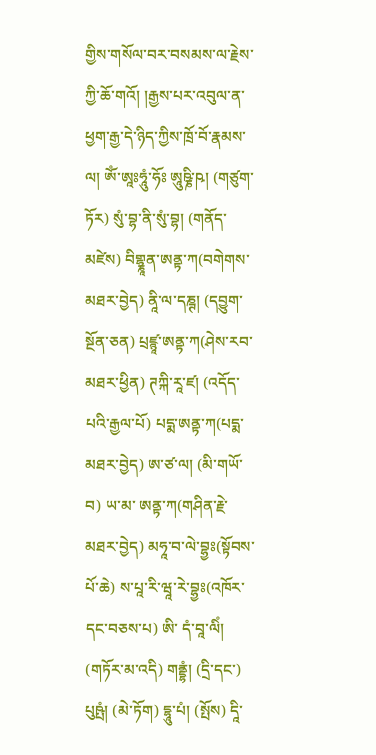གྱིས་གསོལ་བར་བསམས་ལ་རྗེས་ཀྱི་ཆོ་གའོ། །རྒྱས་པར་འབུལ་ན་ ཕྱག་རྒྱ་དེ་ཉིད་ཀྱིས་ཁྲོ་བོ་རྣམས་ལ། ༀ་ཨཱཿཧཱུཾ་ཧོཿ ཨཱུཥྞི་ཥ། (གཙུག་ཏོར) སུཾ་བྷ་ནི་སུཾ་བྷ། (གནོད་ མཛེས) བིགྷྣཱན་ཨནྟ་ཀ(བགེགས་མཐར་བྱེད) ནཱི་ལ་དཎྚ། (དབྱུག་སྔོན་ཅན) པྲཛྙཱ་ཨནྟ་ཀ(ཤེས་རབ་ མཐར་ཕྱིན) ཊཀྐི་རཱ་ཛ། (འདོད་པའི་རྒྱལ་པོ) པདྨ་ཨནྟ་ཀ(པདྨ་མཐར་བྱེད) ཨ་ཙ་ལ། (མི་གཡོ་བ) ཡ་མ་ ཨནྟ་ཀ(གཤིན་རྗེ་མཐར་བྱེད) མཧཱ་བ་ལེ་བྷྱཿ(སྟོབས་པོ་ཆེ) ས་པཱ་རི་ཝཱ་རེ་བྷྱཿ(འཁོར་དང་བཅས་པ) ཨི་ དཾ་བཱ་ལིཾ། (གཏོར་མ་འདི) གནྡྷཾ། (དྲི་དང་) པུཥྤཾ། (མེ་ཏོག) དྷཱུ་པཾ། (སྤོས) དཱི་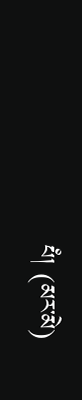པཾ། (མར་མེ)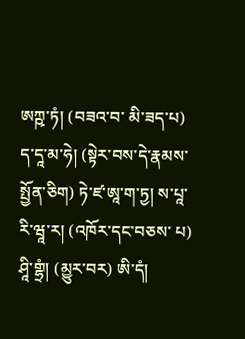ཨཀྵ་ཏཾ། (བཟའ་བ་ མི་ཟད་པ) ད་དཱ་མ་ཧེ། (སྟེར་བས་དེ་རྣམས་སྤྱོན་ཅིག) ཏེ་ཛ་ཨཱ་ག་ཏྱ། ས་པཱ་རི་ཝཱ་ར། (འཁོར་དང་བཅས་ པ) ཤཱི་གྷྲཾ། (མྱུར་བར) ཨི་དཾ།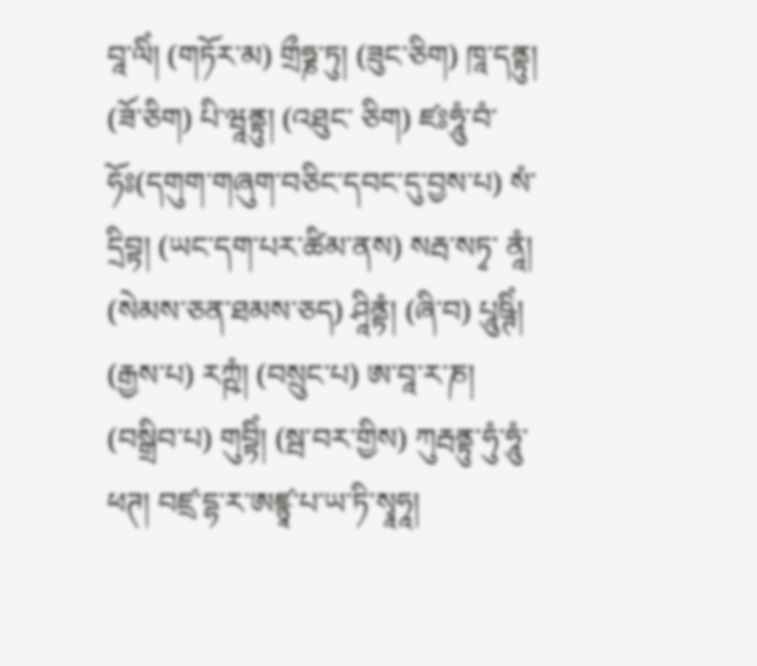བཱ་ལིཾ། (གཏོར་མ) གྲྀཧྞ་ཏུ། (ཟུང་ཅིག) ཁཱ་དནྟུ། (ཟོ་ཅིག) པི་ཝཱནྟུ། (འཐུང་ ཅིག) ཛཿཧཱུཾ་བཾ་ཧོཿ(དགུག་གཞུག་བཅིང་དབང་དུ་བྱས་པ) སཾ་དྲིབྟ། (ཡང་དག་པར་ཚིམ་ནས) སརྦ་སཏྭ་ ནཱཾ། (སེམས་ཅན་ཐམས་ཅད) ཤཱིནྟཾ། (ཞི་བ) པཱུཥྚིཾ། (རྒྱས་པ) རཀྵཾ། (བསྲུང་པ) ཨ་བཱ་ར་ཎ། (བསྒྲིབ་པ) གུབྟིཾ། (སྦ་བར་གྱིས) ཀུརྦནྟུ་ཧུཾ་ཧཱུཾ་ཕཊ། བཛྲ་དྷ་ར་ཨཛྙཱ་པ་ཡ་ཏི་སྭཱཧཱ།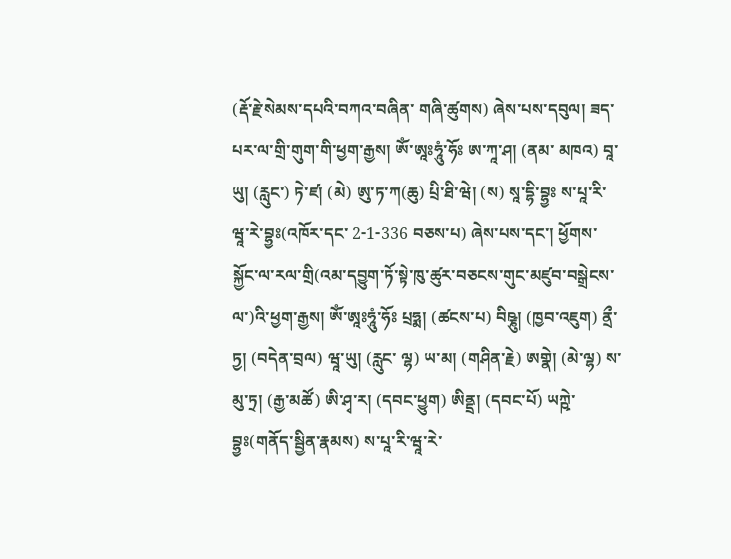(རྡོ་རྗེ་སེམས་དཔའི་བཀའ་བཞིན་ གཞི་ཚུགས) ཞེས་པས་དབུལ། ཟད་པར་ལ་གྲི་གུག་གི་ཕྱག་རྒྱས། ༀ་ཨཱཿཧཱུཾ་ཧོཿ ཨ་ཀཱ་ཤ། (ནམ་ མཁའ) བཱ་ཡུ། (རླུང་) ཏེ་ཛ། (མེ) ཨུ་ཏ་ཀ(ཆུ) པྲི་ཐི་ཝེ། (ས) སཱ་དྷི་བྷྱཿ ས་པཱ་རི་ཝཱ་རེ་བྷྱཿ(འཁོར་དང་ 2-1-336 བཅས་པ) ཞེས་པས་དང་། ཕྱོགས་སྐྱོང་ལ་རལ་གྲི(འམ་དབྱུག་ཏོ་སྟེ་ཁུ་ཚུར་བཅངས་གུང་མཛུབ་བསྒྲེངས་ ལ་)འི་ཕྱག་རྒྱས། ༀ་ཨཱཿཧཱུཾ་ཧོཿ པྲཧྨ། (ཚངས་པ) བིཥྞུ། (ཁྱབ་འཇུག) ནྲྀ་ཏྱ། (བདེན་བྲལ) ཝཱ་ཡུ། (རླུང་ ལྷ) ཡ་མ། (གཤིན་རྗེ) ཨགྣེ། (མེ་ལྷ) ས་མུ་ཏྲ། (རྒྱ་མཚོ) ཨི་ཤྭ་ར། (དབང་ཕྱུག) ཨིནྡྲ། (དབང་པོ) ཡཀྵེ་ བྷྱཿ(གནོད་སྦྱིན་རྣམས) ས་པཱ་རི་ཝཱ་རེ་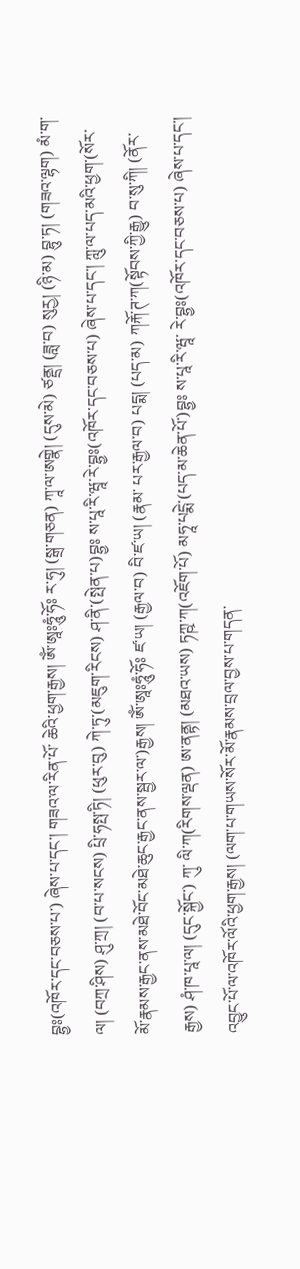བྷྱཿ(འཁོར་དང་བཅས་པ་) ཞེས་པ་དང་། གཟའ་ལ་རིན་པོ་ ཆེའི་ཕྱག་རྒྱས། ༀ་ཨཱཿཧཱུཾ་ཧོཿ ར་ཧུ། (སྒྲ་གཅན) ཀཱ་ལ་ཨགྣེ། (དུས་མེ) ཙནྡྲ། (ཟླ་བ) སུརྱ། (ཉི་མ) བྷུ་ཏ། (གཟའ་ལྷག) མཾ་ག་ལ། (བཀྲ་ཤིས) ཤུ་ཀྲ། (བ་པ་སངས) པྲི་ཧསྤ་ཏི། (ཕུར་བུ) ཀེ་ཏུ་(མཇུག་རིངས) ཤ་ནི་(སྤེན་པ)བྷྱཿ ས་པཱ་རི་ཝཱ་རེ་བྷྱཿ(འཁོར་དང་བཅས་པ) ཞེས་པ་དང་། ཀླུ་ལ་པད་མའི་ཕྱག་(སོར་ མོ་རྣམས་རྒྱང་ནས་མཐེ་བོང་མཐེ་ཆུང་རྒྱང་ནས་སྦྱར་ལ་)རྒྱས། ༀ་ཨཱཿཧཱུཾ་ཧོཿ ཛ་ཡ། (རྒྱལ་བ) བི་ཛ་ཡ། (རྣམ་ པར་རྒྱལ་བ) པདྨ། (པད་མ) ཀརྐོ་ཊ་ཀ(སྟོབས་ཀྱི་རྒྱུ) བ་སུ་ཀི། (ནོར་རྒྱས) ཤཾ་ཁ་པཱ་ལ། (དུང་སྐྱོང་) ཀུ་ ལི་ཀ(རིགས་ལྡན) ཨ་ནནྟ། (མཐའ་ཡས) ཏཀྵ་ཀ(འཇོག་པོ) མཧཱ་པངྨེ་(པད་མ་ཆེན་པོ་)བྷྱཿ ས་པཱ་རི་ཝཱ་ རེ་བྷྱཿ(འཁོར་དང་བཅས་པ) ཞེས་པ་དང་། འབྱུང་པོ་ལ་འཁོར་ལོའི་ཕྱག་རྒྱས། (ལག་པ་གཡས་སོར་མོ་རྣམས་བྲལ་བྱས་པ་གདན་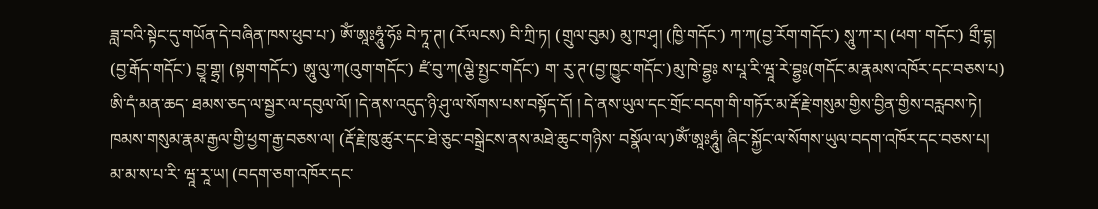ཟླ་བའི་སྟེང་དུ་གཡོན་དེ་བཞིན་ཁས་ཕུབ་པ་) ༀ་ཨཱཿཧཱུཾ་ཧོཿ བེ་ཏཱ་ཊ། (རོ་ལངས) བི་ཀྲི་ཏ། (གྲུལ་བུམ) མུ་ཁ་ཤྭ། (ཁྱི་གདོང་) ཀ་ཀ(བྱ་རོག་གདོང་) སཱུ་ཀ་ར། (ཕག་ གདོང་) གྲྀ་དྷ། (བྱ་རྒོད་གདོང་) བྱཱ་གྷྲ། (སྟག་གདོང་) ཨཱུ་ལུ་ཀ(འུག་གདོང་) ཛཾ་བུ་ཀ(ལྕེ་སྤྱང་གདོང་) ག་ རུ་ཊ་(བྱ་ཁྱུང་གདོང་)མུ་ཁེ་བྷྱཿ ས་པཱ་རི་ཝཱ་རེ་བྷྱཿ(གདོང་མ་རྣམས་འཁོར་དང་བཅས་པ) ཨི་དཾ་མན་ཆད་ ཐམས་ཅད་ལ་སྦྱར་ལ་དབུལ་ལོ། །དེ་ནས་འདུད་ཉི་ཤུ་ལ་སོགས་པས་བསྟོད་དོ། ། དེ་ནས་ཡུལ་དང་གྲོང་བདག་གི་གཏོར་མ་རྡོ་རྗེ་གསུམ་གྱིས་བྱིན་གྱིས་བརླབས་ཏེ། ཁམས་གསུམ་རྣམ་རྒྱལ་གྱི་ཕྱག་རྒྱ་བཅས་ལ། (རྡོ་རྗེ་ཁུ་ཚུར་དང་ཐེ་ཅུང་བསྒྲེངས་ནས་མཐེ་ཆུང་གཉིས་ བསྣོལ་ལ་)ༀ་ཨཱཿཧཱུཾ། ཞིང་སྐྱོང་ལ་སོགས་ཡུལ་བདག་འཁོར་དང་བཅས་པ། མ་མ་ས་པ་རི་ ཝཱ་རཱ་ཡ། (བདག་ཅག་འཁོར་དང་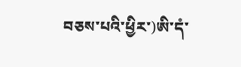བཅས་པའི་ཕྱིར་)ཨི་དཾ་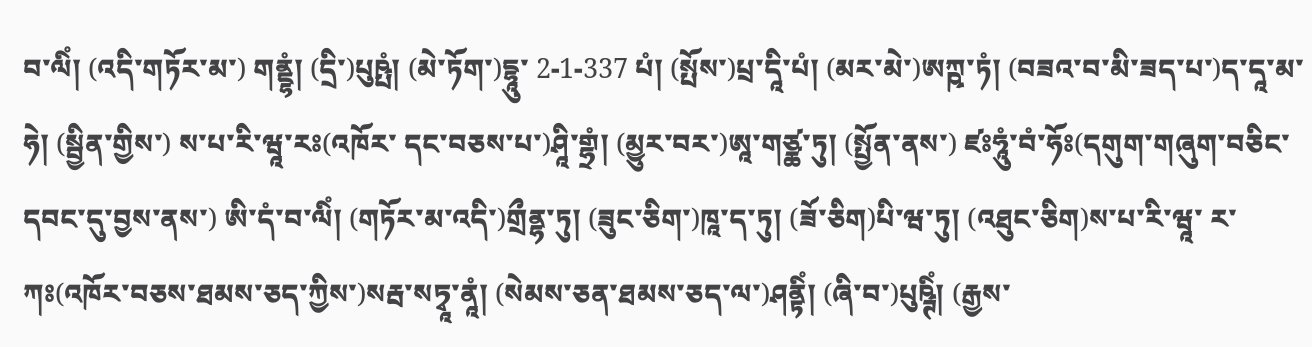བ་ལིཾ། (འདི་གཏོར་མ་) གནྡྷཾ། (དྲི་)པུཥྤཾ། (མེ་ཏོག་)དྷཱུ་ 2-1-337 པཾ། (སྤོས་)པྲ་དཱི་པཾ། (མར་མེ་)ཨཀྵ་ཏཾ། (བཟའ་བ་མི་ཟད་པ་)ད་དཱ་མ་ཧེ། (སྦྱིན་གྱིས་) ས་པ་རི་ཝཱ་རཿ(འཁོར་ དང་བཅས་པ་)ཤཱི་གྷྲཾ། (མྱུར་བར་)ཨཱ་གཙྪ་ཏུ། (སྤྱོན་ནས་) ཛཿཧཱུཾ་བཾ་ཧོཿ(དགུག་གཞུག་བཅིང་དབང་དུ་བྱས་ནས་) ཨི་དཾ་བ་ལིཾ། (གཏོར་མ་འདི་)གྲྀནྷ་ཏུ། (ཟུང་ཅིག་)ཁཱ་ད་ཏུ། (ཟོ་ཅིག)པི་ཝ་ཏུ། (འཐུང་ཅིག)ས་པ་རི་ཝཱ་ ར་ཀཿ(འཁོར་བཅས་ཐམས་ཅད་ཀྱིས་)སརྦ་སཏྭཱ་ནཱཾ། (སེམས་ཅན་ཐམས་ཅད་ལ་)ཤནྟིཾ། (ཞི་བ་)པུཥྚིཾ། (རྒྱས་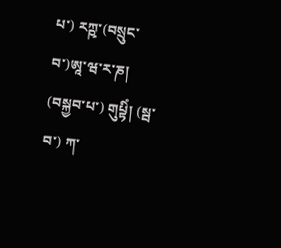པ་) རཀྵ་(བསྲུང་བ་)ཨཱ་ཝ་ར་ཎ། (བསྐྱབ་པ་) གུཔྟིཾ། (སྦ་བ་) ཀ་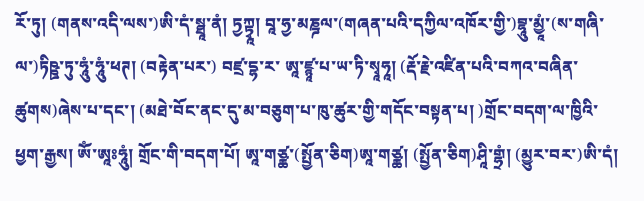རོ་ཏུ། (གནས་འདི་ལས་)ཨི་དཾ་སྠཱ་ནཾ། ཏྱཀྟྭཱ། བཱ་ཧྱ་མཎྜལ་(གཞན་པའི་དཀྱིལ་འཁོར་གྱི་)བྷཱུ་མྱཱཾ་(ས་གཞི་ལ་)ཏིཥྛ་ཏུ་ཧཱུཾ་ཧཱུཾ་ཕཊ། (བརྟེན་པར་) བཛྲ་དྷ་ར་ ཨཱ་ཛྙཱ་པ་ཡ་ཏི་སྭཱཧཱ། (རྡོ་རྗེ་འཛིན་པའི་བཀའ་བཞིན་ཚུགས)ཞེས་པ་དང་། (མཐེ་བོང་ནང་དུ་མ་བཅུག་པ་ཁུ་ཚུར་གྱི་གདོང་བསྟན་པ། )གྲོང་བདག་ལ་ཁྱིའི་ཕྱག་རྒྱས། ༀ་ཨཱཿཧཱུཾ། གྲོང་གི་བདག་པོ། ཨཱ་གཙྪ་(སྤྱོན་ཅིག)ཨཱ་གཙྪ། (སྤྱོན་ཅིག)ཤཱི་གྷྲཾ། (མྱུར་བར་)ཨི་དཾ།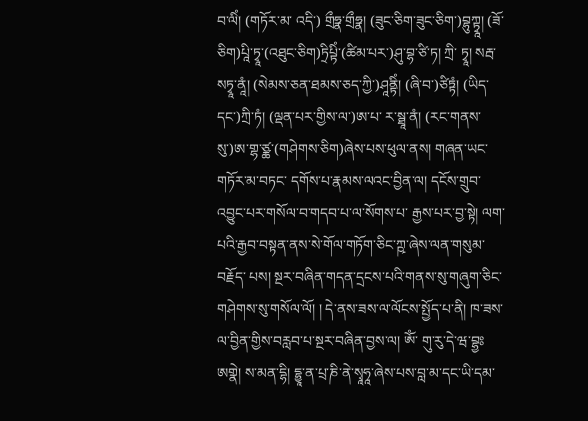བ་ལིཾ། (གཏོར་མ་ འདི་) གྲྀཧྣ་གྲྀཧྣ། (ཟུང་ཅིག་ཟུང་ཅིག་)བྷུཀྟྭཱ། (ཟོ་ཅིག)པཱི་ཏྭཱ་(འཐུང་ཅིག)ཏྲིཔྟིཾ་(ཚིམ་པར་)ཤུ་བྷ་ཙི་ཏ། ཀྲི་ ཏྭཱ། སརྦ་སཏྭཱ་ནཱཾ། (སེམས་ཅན་ཐམས་ཅད་ཀྱི་)ཤཱནྟིཾ། (ཞི་བ་)ཙིཏྟཾ། (ཡིད་དང་)ཀྲི་ཏཾ། (ལྡན་པར་གྱིས་ལ་)ཨ་པ་ ར་སྠཱ་ནཾ། (རང་གནས་སུ་)ཨ་གྷ་ཙྪ་(གཤེགས་ཅིག)ཞེས་པས་ཕུལ་ནས། གཞན་ཡང་གཏོར་མ་བཏང་ དགོས་པ་རྣམས་ལའང་བྱིན་ལ། དངོས་གྲུབ་འབྱུང་པར་གསོལ་བ་གདབ་པ་ལ་སོགས་པ་ རྒྱས་པར་བྱ་སྟེ། ལག་པའི་རྒྱབ་བསྟན་ནས་སེ་གོལ་གཏོག་ཅིང་ཀྵ་ཞེས་ལན་གསུམ་བརྗོད་ པས། སྔར་བཞིན་གདན་དྲངས་པའི་གནས་སུ་གཞུག་ཅིང་གཤེགས་སུ་གསོལ་ལོ། ། དེ་ནས་ཟས་ལ་ལོངས་སྤྱོད་པ་ནི། ཁ་ཟས་ལ་བྱིན་གྱིས་བརླབ་པ་སྔར་བཞིན་བྱས་ལ། ༀ་ གུ་རུ་དེ་ཝ་བྷྱཿ ཨགྣེ། ས་མན་དྷི། དྷྱཱ་ན་པྲ་ཎི་ནེ་སྭཱཧཱ་ཞེས་པས་བླ་མ་དང་ཡི་དམ་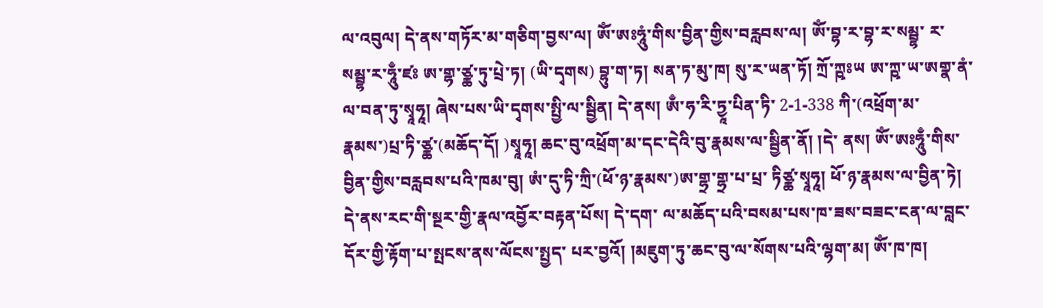ལ་འབུལ། དེ་ནས་གཏོར་མ་གཅིག་བྱས་ལ། ༀ་ཨཿཧཱུཾ་གིས་བྱིན་གྱིས་བརླབས་ལ། ༀ་བྷ་ར་བྷ་ར་སམྦྷ་ ར་སམྦྷ་ར་ཧཱུྃ་ཛཿ ཨ་གྷ་ཙྪ་ཏུ་པྲེ་ཏ། (ཡི་དྭགས) བྷུ་ག་ཏ། སན་ཏ་མུ་ཁ། སུ་ར་ཡན་ཏོ། ཀྲོ་ཀྵཿཡ ཨ་ཀྵ་ཡ་ཨགྣ་ནཾ་ལ་བན་ཏུ་སྭཱཧཱ། ཞེས་པས་ཡི་དྭགས་སྤྱི་ལ་སྦྱིན། དེ་ནས། ཨྃ་ཧ་རི་ཏྱཱ་པིན་ཏི་ 2-1-338 ཀི་(འཕྲོག་མ་རྣམས་)པྲ་ཏི་ཙྪ་(མཆོད་དོ། )སྭཱཧཱ། ཆང་བུ་འཕྲོག་མ་དང་དེའི་བུ་རྣམས་ལ་སྦྱིན་ནོ། །དེ་ ནས། ༀ་ཨཿཧཱུྃ་གིས་བྱིན་གྱིས་བརླབས་པའི་ཁམ་བུ། ཨཾ་དུ་ཏི་ཀྲི་(ཕོ་ཉ་རྣམས་)ཨ་གྷྲ་གྷྲ་པ་པྲ་ ཏིཙྪ་སྭཱཧཱ། ཕོ་ཉ་རྣམས་ལ་བྱིན་ཏེ། དེ་ནས་རང་གི་སྔར་གྱི་རྣལ་འབྱོར་བརྟན་པོས། དེ་དག་ ལ་མཆོད་པའི་བསམ་པས་ཁ་ཟས་བཟང་ངན་ལ་བླང་དོར་གྱི་རྟོག་པ་སྤངས་ནས་ལོངས་སྤྱད་ པར་བྱའོ། །མཇུག་ཏུ་ཆང་བུ་ལ་སོགས་པའི་ལྷག་མ། ༀ་ཁ་ཁ།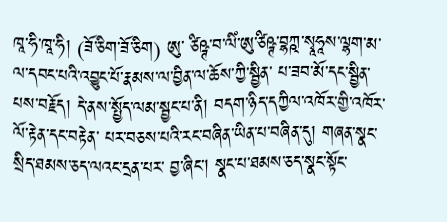ཁཱ་ཧི་ཁཱ་ཧི། (ཟོ་ཅིག་ཟོ་ཅིག) ཨུ་ ཙིཥྚ་བ་ལིཾ་ཨུ་ཙིཥྚ་བྷཀྵ་སྭཱཧཱས་ལྷག་མ་ལ་དབང་པའི་འབྱུང་པོ་རྣམས་ལ་བྱིན་ལ་ཆོས་ཀྱི་སྦྱིན་ པ་ཟབ་མོ་དང་སྦྱིན་པས་བརྗོད། དེ་ནས་སྤྱོད་ལམ་སྦྱང་པ་ནི། བདག་ཉིད་དཀྱིལ་འཁོར་གྱི་འཁོར་ལོ་རྟེན་དང་བརྟེན་ པར་བཅས་པའི་རང་བཞིན་ཡིན་པ་བཞིན་དུ། གཞན་སྣང་སྲིད་ཐམས་ཅད་ལའང་དྲན་པར་ བྱ་ཞིང་། སྣང་པ་ཐམས་ཅད་སྣང་སྟོང་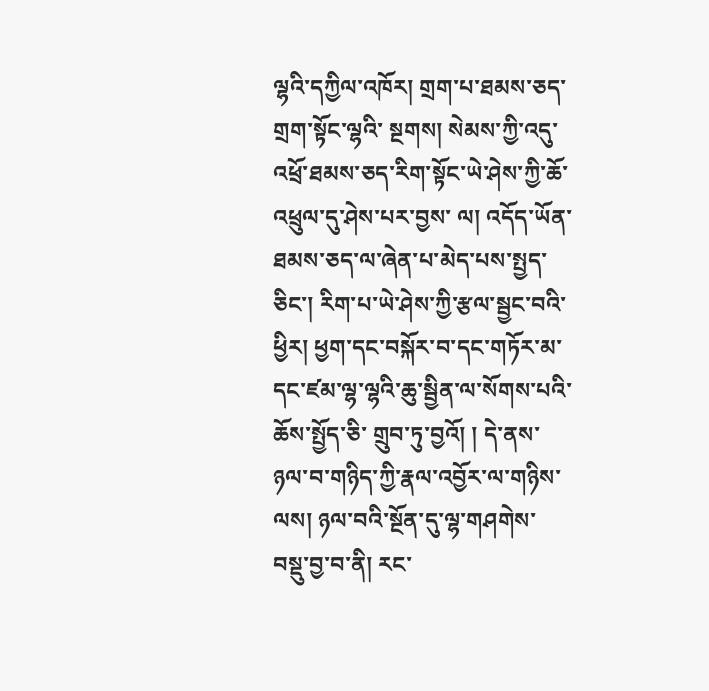ལྷའི་དཀྱིལ་འཁོར། གྲག་པ་ཐམས་ཅད་གྲག་སྟོང་ལྷའི་ སྔགས། སེམས་ཀྱི་འདུ་འཕྲོ་ཐམས་ཅད་རིག་སྟོང་ཡེ་ཤེས་ཀྱི་ཆོ་འཕྲུལ་དུ་ཤེས་པར་བྱས་ ལ། འདོད་ཡོན་ཐམས་ཅད་ལ་ཞེན་པ་མེད་པས་སྤྱད་ཅིང་། རིག་པ་ཡེ་ཤེས་ཀྱི་རྩལ་སྦྱང་བའི་ ཕྱིར། ཕྱག་དང་བསྐོར་བ་དང་གཏོར་མ་དང་ཛམ་ལྷ་ལྷའི་ཆུ་སྦྱིན་ལ་སོགས་པའི་ཆོས་སྤྱོད་ཅི་ གྲུབ་ཏུ་བྱའོ། ། དེ་ནས་ཉལ་བ་གཉིད་ཀྱི་རྣལ་འབྱོར་ལ་གཉིས་ལས། ཉལ་བའི་སྔོན་དུ་ལྷ་གཤགེས་ བསྡུ་བྱ་བ་ནི། རང་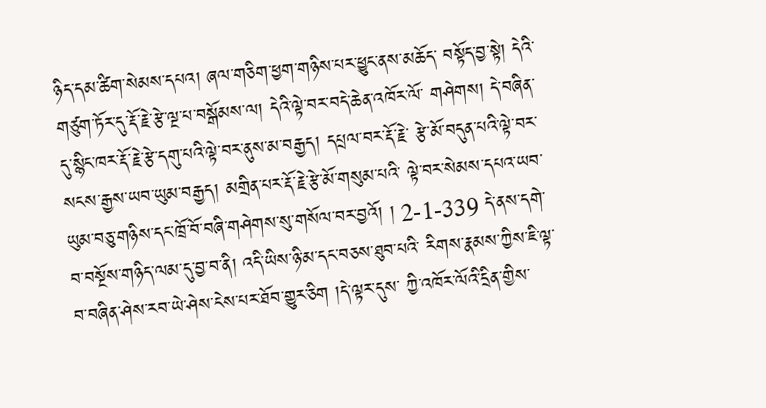ཉིད་དམ་ཚིག་སེམས་དཔའ། ཞལ་གཅིག་ཕྱག་གཉིས་པར་ཕྱུང་ནས་མཆོད་ བསྟོད་བྱ་སྟེ། དེའི་གཙུག་ཏོར་དུ་རྡོ་རྗེ་རྩེ་ལྔ་པ་བསྒོམས་ལ། དེའི་ལྟེ་བར་བདེ་ཆེན་འཁོར་ལོ་ གཤེགས། དེ་བཞིན་དུ་སྙིང་ཁར་རྡོ་རྗེ་རྩེ་དགུ་པའི་ལྟེ་བར་ནུས་མ་བརྒྱད། དཔྲལ་བར་རྡོ་རྗེ་ རྩེ་མོ་བདུན་པའི་ལྟེ་བར་སངས་རྒྱས་ཡབ་ཡུམ་བརྒྱད། མགྲིན་པར་རྡོ་རྗེ་རྩེ་མོ་གསུམ་པའི་ ལྟེ་བར་སེམས་དཔའ་ཡབ་ཡུམ་བཅུ་གཉིས་དང་ཁྲོ་བོ་བཞི་གཤེགས་སུ་གསོལ་བར་བྱའོ། ། 2-1-339 དེ་ནས་དགེ་བ་བསྔོས་གཉིད་ལམ་དུ་བྱ་བ་ནི། འདི་ཡིས་ཉི་མ་དང་བཅས་ཐུབ་པའི་ རིགས་རྣམས་ཀྱིས་ཇི་ལྟ་བ་བཞིན་ཤེས་རབ་ཡེ་ཤེས་ངེས་པར་ཐོབ་གྱུར་ཅིག །དེ་ལྟར་དུས་ ཀྱི་འཁོར་ལོའི་དྲིན་གྱིས་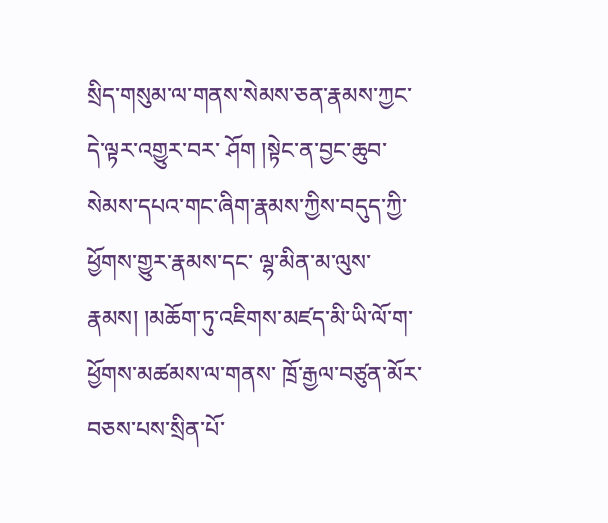སྲིད་གསུམ་ལ་གནས་སེམས་ཅན་རྣམས་ཀྱང་དེ་ལྟར་འགྱུར་བར་ ཤོག །སྟེང་ན་བྱང་ཆུབ་སེམས་དཔའ་གང་ཞིག་རྣམས་ཀྱིས་བདུད་ཀྱི་ཕྱོགས་གྱུར་རྣམས་དང་ ལྷ་མིན་མ་ལུས་རྣམས། །མཆོག་ཏུ་འཇིགས་མཛད་མི་ཡི་ལོ་ག་ཕྱོགས་མཚམས་ལ་གནས་ ཁྲོ་རྒྱལ་བཙུན་མོར་བཅས་པས་སྲིན་པོ་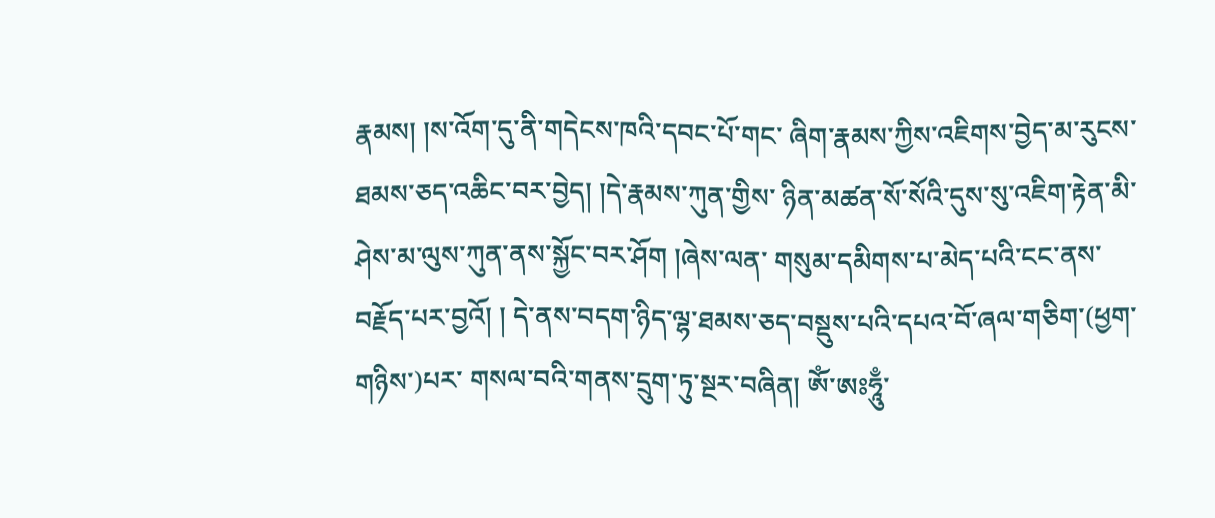རྣམས། །ས་འོག་དུ་ནི་གདེངས་ཁའི་དབང་པོ་གང་ ཞིག་རྣམས་ཀྱིས་འཇིགས་བྱེད་མ་རུངས་ཐམས་ཅད་འཆིང་བར་བྱེད། །དེ་རྣམས་ཀུན་གྱིས་ ཉིན་མཚན་སོ་སོའི་དུས་སུ་འཇིག་རྟེན་མི་ཤེས་མ་ལུས་ཀུན་ནས་སྐྱོང་བར་ཤོག །ཞེས་ལན་ གསུམ་དམིགས་པ་མེད་པའི་ངང་ནས་བརྗོད་པར་བྱའོ། ། དེ་ནས་བདག་ཉིད་ལྷ་ཐམས་ཅད་བསྡུས་པའི་དཔའ་བོ་ཞལ་གཅིག་(ཕྱག་གཉིས་)པར་ གསལ་བའི་གནས་དྲུག་ཏུ་སྔར་བཞིན། ༀ་ཨཿཧཱུྃ་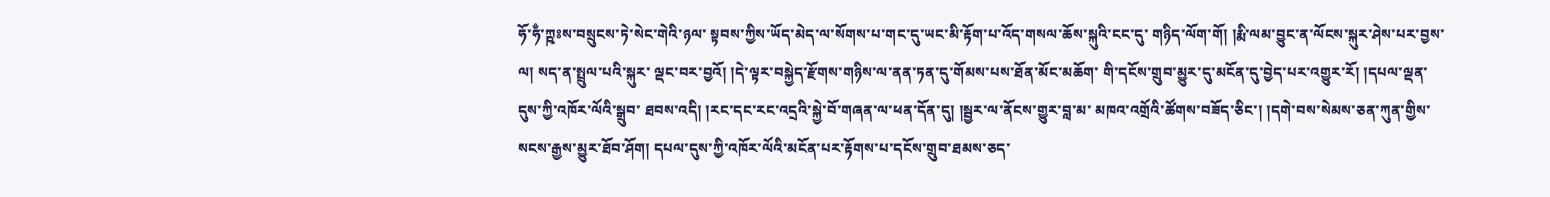ཧོ་ཧྃ་ཀྵཿས་བསྲུངས་ཏེ་སེང་གེའི་ཉལ་ སྟབས་ཀྱིས་ཡོད་མེད་ལ་སོགས་པ་གང་དུ་ཡང་མི་རྟོག་པ་འོད་གསལ་ཆོས་སྐུའི་ངང་དུ་ གཉིད་ལོག་གོ། །རྨི་ལམ་བྱུང་ན་ལོངས་སྐུར་ཤེས་པར་བྱས་ལ། སད་ན་སྤྲུལ་པའི་སྐུར་ ལྡང་བར་བྱའོ། །དེ་ལྟར་བསྐྱེད་རྫོགས་གཉིས་ལ་ནན་ཏན་དུ་གོམས་པས་ཐོན་མོང་མཆོག་ གི་དངོས་གྲུབ་མྱུར་དུ་མངོན་དུ་བྱེད་པར་འགྱུར་རོ། །དཔལ་ལྡན་དུས་ཀྱི་འཁོར་ལོའི་སྒྲུབ་ ཐབས་འདི། །རང་དང་རང་འདྲའི་སྐྱེ་བོ་གཞན་ལ་ཕན་དོན་དུ། །སྦྱར་ལ་ནོངས་གྱུར་བླ་མ་ མཁའ་འགྲོའི་ཚོགས་བཟོད་ཅིང་། །དགེ་བས་སེམས་ཅན་ཀུན་གྱིས་སངས་རྒྱས་མྱུར་ཐོབ་ཤོག། དཔལ་དུས་ཀྱི་འཁོར་ལོའི་མངོན་པར་རྟོགས་པ་དངོས་གྲུབ་ཐམས་ཅད་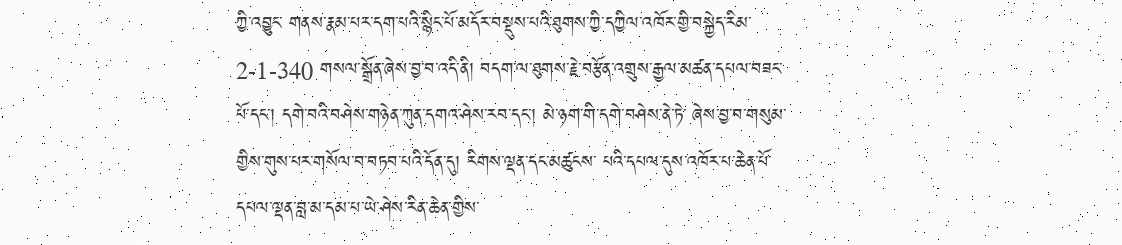ཀྱི་འབྱུང་ གནས་རྣམ་པར་དག་པའི་སྙིང་པོ་མདོར་བསྡུས་པའི་ཐུགས་ཀྱི་དཀྱིལ་འཁོར་གྱི་བསྐྱེད་རིམ་ 2-1-340 གསལ་སྒྲོན་ཞེས་བྱ་བ་འདི་ནི། བདག་ལ་ཐུགས་རྗེ་བརྩོན་འགྲུས་རྒྱལ་མཚན་དཔལ་བཟང་ པོ་དང་། དགེ་བའི་བཤེས་གཉེན་ཀུན་དགའ་ཤེས་རབ་དང་། མེ་ཉག་གི་དགེ་བཤེས་ནེ་ཏེ་ ཞེས་བྱ་བ་གསུམ་གྱིས་གུས་པར་གསོལ་བ་བཏབ་པའི་དོན་དུ། རིགས་ལྡན་དང་མཚུངས་ པའི་དཔལ་དུས་འཁོར་པ་ཆེན་པོ་དཔལ་ལྡན་བླ་མ་དམ་པ་ཡེ་ཤེས་རིན་ཆེན་གྱིས་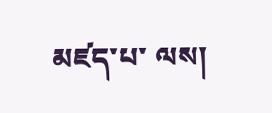མཛད་པ་ ལས།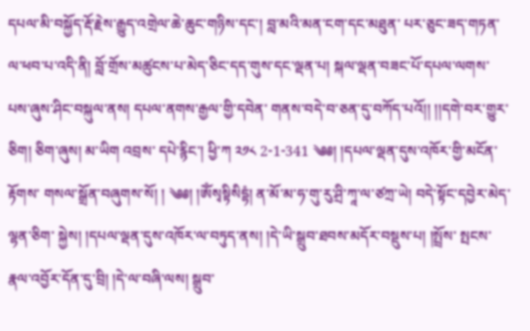དཔལ་མི་བསྐྱོད་རྡོ་རྗེས་རྒྱུད་འགྲེལ་ཆེ་ཆུང་གཉིས་དང་། བླ་མའི་མན་ངག་དང་མཐུན་ པར་ཅུང་ཟད་གཏན་ལ་ཕབ་པ་འདི་ནི། བློ་གྲོས་མཚུངས་པ་མེད་ཅིང་དད་གུས་དང་ལྡན་པ། སྐལ་ལྡན་བཟང་པོ་དཔལ་ལགས་པས་ཞུས་ཤིང་བསྐུལ་ནས། དཔལ་ནགས་རྒྱལ་གྱི་དབེན་ གནས་བདེ་བ་ཅན་དུ་བཀོད་པའོ།། །།དགེ་བར་གྱུར་ཅིག། ཅིག་ཞུས། མ་ཡིག འབྲས་ དཔེ་རྙིང་། ཕྱི་ཀ ༢༡༨ 2-1-341 ༄༅། །དཔལ་ལྡན་དུས་འཁོར་གྱི་མངོན་རྟོགས་ གསལ་སྒྲོན་བཞུགས་སོ། ། ༄༅། །ཨོཾསྭསྟིསིདྷཾ། ན་མོ་མ་ཧ་གུ་རུ་ཤྲི་ཀཱ་ལ་ཙཀྲ་ཡེ། བདེ་སྟོང་དབྱེར་མེད་ལྷན་ཅིག་ སྐྱེས། །དཔལ་ལྡན་དུས་འཁོར་ལ་བཏུད་ནས། །དེ་ཡི་སྒྲུབ་ཐབས་མདོར་བསྡུས་པ། །སྤྲོས་ སྤངས་རྣལ་འབྱོར་དོན་དུ་བྲི། །དེ་ལ་བཞི་ལས། སྒྲུབ་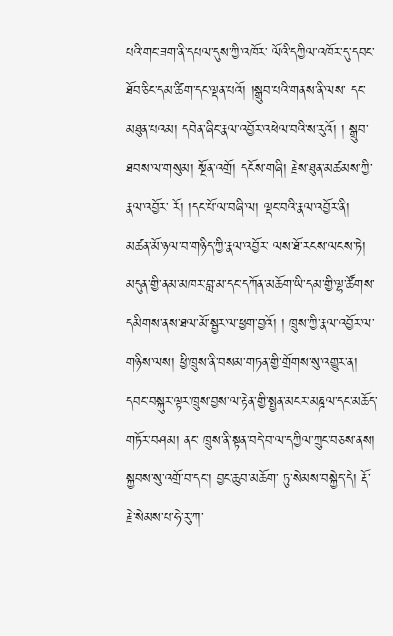པའི་གང་ཟག་ནི་དཔལ་དུས་ཀྱི་འཁོར་ ལོའི་དཀྱིལ་འཁོར་དུ་དབང་ཐོབ་ཅིང་དམ་ཚིག་དང་ལྡན་པའོ། །སྒྲུབ་པའི་གནས་ནི་ལས་ དང་མཐུན་པའམ། དབེན་ཞིང་རྣལ་འབྱོར་འཕེལ་བའི་ས་རུའོ། ། སྒྲུབ་ཐབས་ལ་གསུམ། སྔོན་འགྲོ། དངོས་གཞི། རྗེས་ཐུན་མཚམས་ཀྱི་རྣལ་འབྱོར་ རོ། །དང་པོ་ལ་བཞི་ལ། ལྡང་བའི་རྣལ་འབྱོར་ནི། མཚན་མོ་ཉལ་བ་གཉིད་ཀྱི་རྣལ་འབྱོར་ ལས་ཐོ་རངས་ལངས་ཏེ། མདུན་གྱི་ནམ་མཁར་བླ་མ་དང་དཀོན་མཆོག་ཡི་དམ་གྱི་ལྷ་ཚོགས་ དམིགས་ནས་ཐལ་མོ་སྦྱར་ལ་ཕྱག་བྱའོ། ། ཁྲུས་ཀྱི་རྣལ་འབྱོར་ལ་གཉིས་ལས། ཕྱི་ཁྲུས་ནི་བསམ་གཏན་གྱི་གྲོགས་སུ་འགྱུར་ན། དབང་བསྐུར་ལྟར་ཁྲུས་བྱས་ལ་རྟེན་གྱི་སྤྱན་མངར་མཎྜལ་དང་མཆོད་གཏོར་བཤམ། ནང་ ཁྲུས་ནི་སྟན་བདེ་བ་ལ་དཀྱིལ་ཀྲུང་བཅས་ནས། སྐྱབས་སུ་འགྲོ་བ་དང་། བྱང་ཆུབ་མཆོག་ ཏུ་སེམས་བསྐྱེད་དེ། རྡོ་རྗེ་སེམས་པ་ཧེ་རུ་ཀ་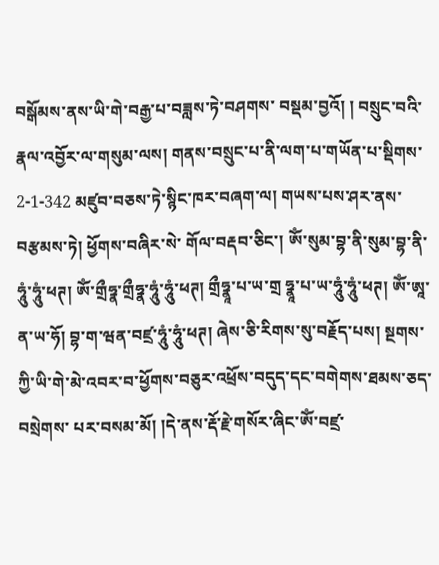བསྒོམས་ནས་ཡི་གེ་བརྒྱ་པ་བཟླས་ཏེ་བཤགས་ བསྡམ་བྱའོ། ། བསྲུང་བའི་རྣལ་འབྱོར་ལ་གསུམ་ལས། གནས་བསྲུང་པ་ནི་ལག་པ་གཡོན་པ་སྡིགས་ 2-1-342 མཛུབ་བཅས་ཏེ་སྙིང་ཁར་བཞག་ལ། གཡས་པས་ཤར་ནས་བརྩམས་ཏེ། ཕྱོགས་བཞིར་སེ་ གོལ་བརྡབ་ཅིང་། ཨོཾ་སུམ་བྷ་ནི་སུམ་བྷ་ནི་ཧཱུཾ་ཧཱུཾ་ཕཊ། ཨོཾ་གྲྀཧྣ་གྲྀཧྣ་ཧཱུཾ་ཧཱུཾ་ཕཊ། གྲྀཧྣཱ་པ་ཡ་གྲ ཧྣཱ་པ་ཡ་ཧཱུཾ་ཧཱུཾ་ཕཊ། ཨོཾ་ཨཱ་ན་ཡ་ཧོ། བྷ་ག་ཝན་བཛྲ་ཧཱུཾ་ཧཱུཾ་ཕཊ། ཞེས་ཅི་རིགས་སུ་བརྗོད་པས། སྔགས་ཀྱི་ཡི་གེ་མེ་འབར་བ་ཕྱོགས་བཅུར་འཕྲོས་བདུད་དང་བགེགས་ཐམས་ཅད་བསྲེགས་ པར་བསམ་མོ། །དེ་ནས་རྡོ་རྗེ་གསོར་ཞིང་ཨོཾ་བཛྲ་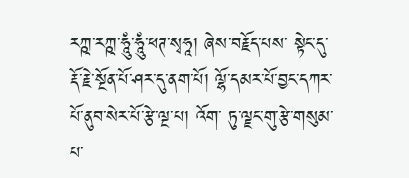རཀྵ་རཀྵ་ཧཱུཾ་ཧཱུཾ་ཕཊ་སྭཧཱ། ཞེས་བརྗོད་པས་ སྟེང་དུ་རྡོ་རྗེ་སྔོན་པོ་ཤར་དུ་ནག་པོ། ལྷོ་དམར་པོ་བྱང་དཀར་པོ་ནུབ་སེར་པོ་རྩེ་ལྔ་པ། འོག་ ཏུ་ལྗང་གུ་རྩེ་གསུམ་པ་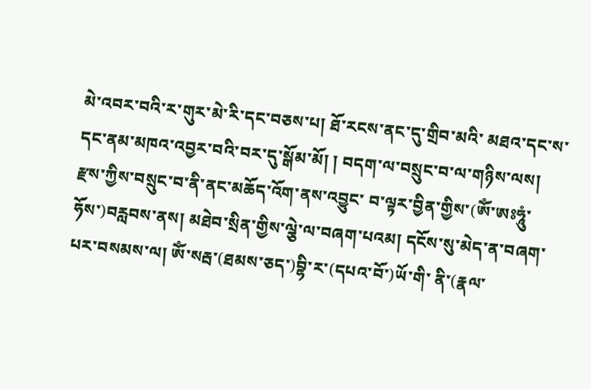མེ་འབར་བའི་ར་གུར་མེ་རི་དང་བཅས་པ། ཐོ་རངས་ནང་དུ་གྲིབ་མའི་ མཐའ་དང་ས་དང་ནམ་མཁའ་འབྱར་བའི་བར་དུ་སྒོམ་མོ། ། བདག་ལ་བསྲུང་བ་ལ་གཉིས་ལས། རྫས་ཀྱིས་བསྲུང་བ་ནི་ནང་མཆོད་འོག་ནས་འབྱུང་ བ་ལྟར་བྱིན་གྱིས་(ཨོཾ་ཨཿཧཱུཾ་ཧོས་)བརླབས་ནས། མཐེབ་སྲིན་གྱིས་ལྕེ་ལ་བཞག་པའམ། དངོས་སུ་མེད་ན་བཞག་པར་བསམས་ལ། ཨོཾ་སརྦ་(ཐམས་ཅད་)བྷི་ར་(དཔའ་བོ་)ཡོ་གི་ ནི་(རྣལ་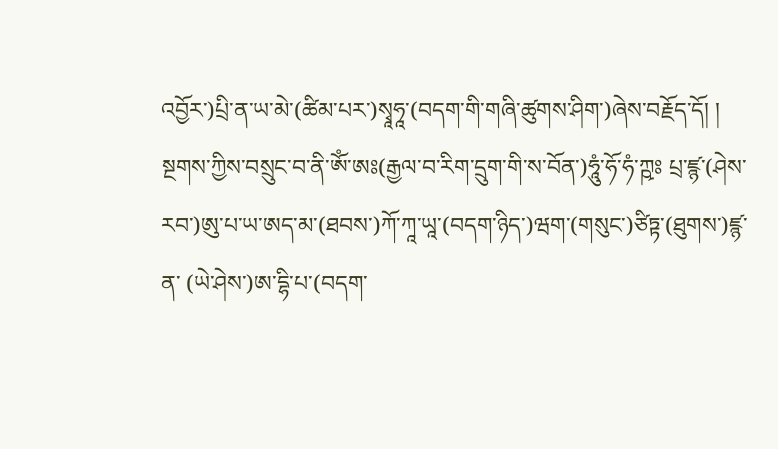འབྱོར་)པྲི་ན་ཡ་མེ་(ཚིམ་པར་)སྭཱཧཱ་(བདག་གི་གཞི་ཚུགས་ཤིག་)ཞེས་བརྗོད་དོ། ། སྔགས་ཀྱིས་བསྲུང་བ་ནི་ཨོཾ་ཨཿ(རྒྱལ་བ་རིག་དྲུག་གི་ས་བོན་)ཧཱུཾ་ཧོ་ཧཾ་ཀྵཿ པྲ་ཛྙ་(ཤེས་ རབ་)ཨུ་པ་ཡ་ཨད་མ་(ཐབས་)ཀོ་ཀཱ་ཡཱ་(བདག་ཉིད་)ཝག་(གསུང་)ཙིཏྟ་(ཐུགས་)ཛྙ་ན་ (ཡེ་ཤེས་)ཨ་དྷི་པ་(བདག་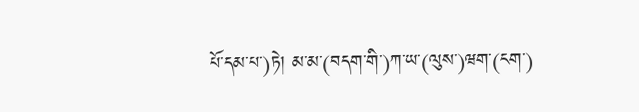པོ་དམ་པ་)ཏེ། མ་མ་(བདག་གི་)ཀ་ཡ་(ལུས་)ཝག་(ངག་)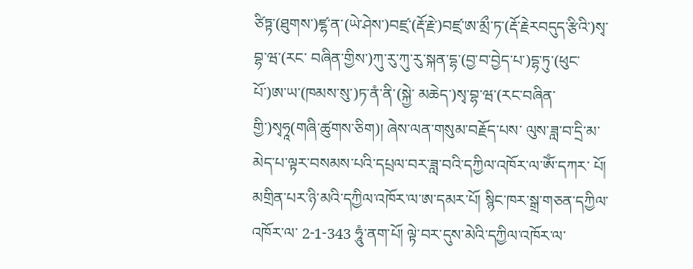ཙིཏྟ་(ཐུགས་)ཛྷ་ན་(ཡེ་ཤེས་)བཛྲ་(རྡོ་རྗེ་)བཛྲ་ཨ་མྲྀ་ཏ་(རྡོ་རྗེརབདུད་རྩིའི་)སྭ་བྷ་ཝ་(རང་ བཞིན་གྱིས་)ཀུ་རུ་ཀུ་རུ་སྐན་དྷ་(བྱ་བ་བྱེད་པ་)དྷ་ཏུ་(ཕུང་པོ་)ཨ་ཡ་(ཁམས་སུ་)ཏ་ནཾ་ནི་(སྐྱེ་ མཆེད་)སྭ་བྷ་ཝ་(རང་བཞིན་གྱི་)སྭཧཱ(གཞི་ཚུགས་ཅིག)། ཞེས་ལན་གསུམ་བརྗོད་པས་ ལུས་ཟླ་བ་དྲི་མ་མེད་པ་ལྟར་བསམས་པའི་དཔྲལ་བར་ཟླ་བའི་དཀྱིལ་འཁོར་ལ་ཨོཾ་དཀར་ པོ། མགྲིན་པར་ཉི་མའི་དཀྱིལ་འཁོར་ལ་ཨ་དམར་པོ། སྙིང་ཁར་སྒྲ་གཅན་དཀྱིལ་འཁོར་ལ་ 2-1-343 ཧཱུཾ་ནག་པོ། ལྟེ་བར་དུས་མེའི་དཀྱིལ་འཁོར་ལ་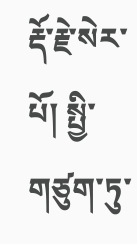རྡོ་རྗེ་སེར་པོ། སྤྱི་གཙུག་ཏུ་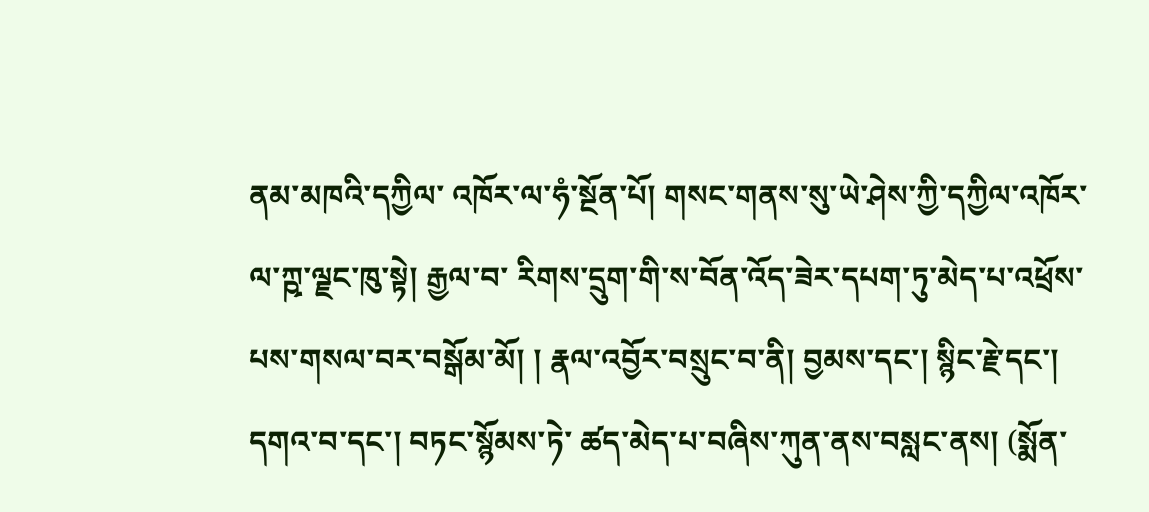ནམ་མཁའི་དཀྱིལ་ འཁོར་ལ་ཧཾ་སྔོན་པོ། གསང་གནས་སུ་ཡེ་ཤེས་ཀྱི་དཀྱིལ་འཁོར་ལ་ཀྵ་ལྗང་ཁུ་སྟེ། རྒྱལ་བ་ རིགས་དྲུག་གི་ས་བོན་འོད་ཟེར་དཔག་ཏུ་མེད་པ་འཕྲོས་པས་གསལ་བར་བསྒོམ་མོ། ། རྣལ་འབྱོར་བསྲུང་བ་ནི། བྱམས་དང་། སྙིང་རྗེ་དང་། དགའ་བ་དང་། བཏང་སྙོམས་ཏེ་ ཚད་མེད་པ་བཞིས་ཀུན་ནས་བསླང་ནས། (སྨོན་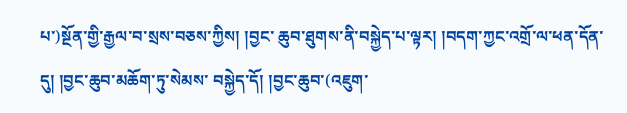པ་)སྔོན་གྱི་རྒྱལ་བ་སྲས་བཅས་ཀྱིས། །བྱང་ ཆུབ་ཐུགས་ནི་བསྐྱེད་པ་ལྟར། །བདག་ཀྱང་འགྲོ་ལ་ཕན་དོན་དུ། །བྱང་ཆུབ་མཆོག་ཏུ་སེམས་ བསྐྱེད་དོ། །བྱང་ཆུབ་(འཇུག་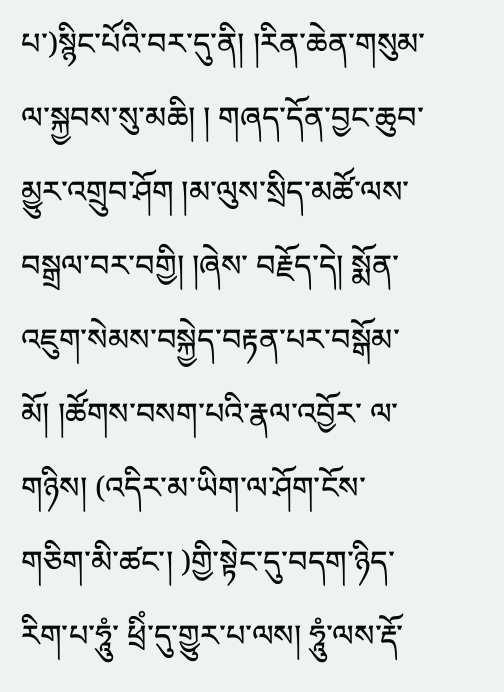པ་)སྙིང་པོའི་བར་དུ་ནི། །རིན་ཆེན་གསུམ་ལ་སྐྱབས་སུ་མཆི། ། གཞད་དོན་བྱང་ཆུབ་མྱུར་འགྲུབ་ཤོག །མ་ལུས་སྲིད་མཚོ་ལས་བསྒྲལ་བར་བགྱི། །ཞེས་ བརྗོད་དེ། སྨོན་འཇུག་སེམས་བསྐྱེད་བརྟན་པར་བསྒོམ་མོ། །ཚོགས་བསག་པའི་རྣལ་འབྱོར་ ལ་གཉིས། (འདིར་མ་ཡིག་ལ་ཤོག་ངོས་གཅིག་མི་ཚང་། )གྱི་སྟེང་དུ་བདག་ཉིད་རིག་པ་ཧཱུཾ་ ཕྲིཾ་དུ་གྱུར་པ་ལས། ཧཱུཾ་ལས་རྡོ་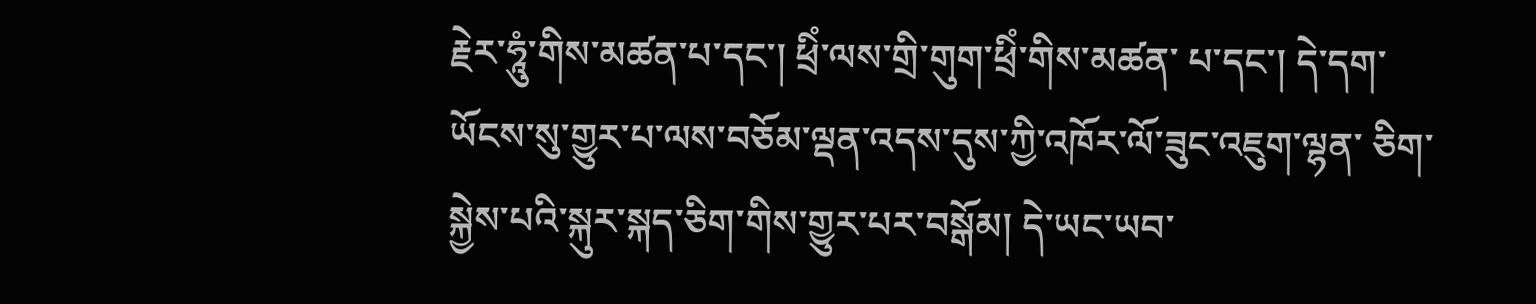རྗེར་ཧཱུཾ་གིས་མཚན་པ་དང་། ཕྲིཾ་ལས་གྲི་གུག་ཕྲིཾ་གིས་མཚན་ པ་དང་། དེ་དག་ཡོངས་སུ་གྱུར་པ་ལས་བཅོམ་ལྡན་འདས་དུས་ཀྱི་འཁོར་ལོ་ཟུང་འཇུག་ལྷན་ ཅིག་སྐྱེས་པའི་སྐུར་སྐད་ཅིག་གིས་གྱུར་པར་བསྒོམ། དེ་ཡང་ཡབ་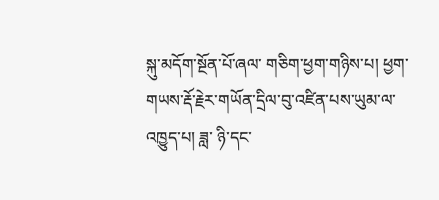སྐུ་མདོག་སྔོན་པོ་ཞལ་ གཅིག་ཕྱག་གཉིས་པ། ཕྱག་གཡས་རྡོ་རྗེར་གཡོན་དྲིལ་བུ་འཛིན་པས་ཡུམ་ལ་འཁྱུད་པ། ཟླ་ ཉི་དང་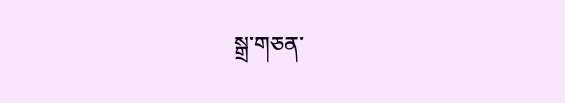སྒྲ་གཅན་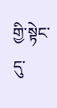གྱི་སྟེང་དུ་